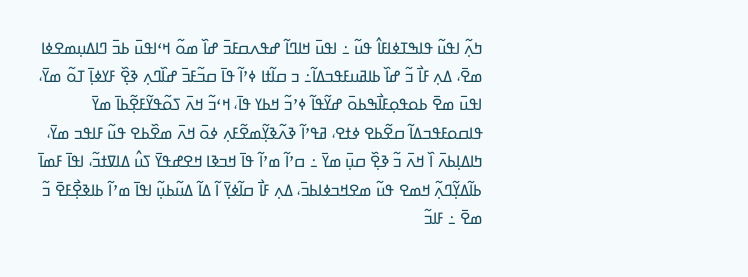ߤߍ߲߬ ߊߟߎ߬ ߟߊߒߠߦߊߓߊ߮ ߟߎ߬ ߸ ߊߟߎ߫ ߞߊߣߊ߬ ߝߟߍߛߓߏ߫ ߝߊ߰ ߘߋ߬ ߞߵߊߟߎ߫ ߕߏ߫ ߣߊߡߎ߲ߘߐߦߊ ߘߐ߫، ߡߍ߲ ߓߊ߯ ߏ߬ ߝߊ߰ ߕߊߥߎߓߟߏߡߊ߬߸ ߏ ߛߊ߬ߙߊ ߦߴߊ߬ ߟߊ߫ ߛߏ߬ߓߏ߫ ߝߊ߰ߣߍ߲ ߢߐ߲߰ ߓߌߦߊ߲߫ ߠߋ߬ ߘߌ߫، ߊߟߎ߫ ߘߐ߫ ߕߋߟߋ߲ߓߊ߯ߒߕߋ߫ ߝߌ߬ߟߊ߬ ߦߴߏ߬ ߞߕߌ ߟߊ߫، ߞߵߏ߬ ߞߍ߫ ߖߋ߬ߟߌ߬ߓߐ߲߬ߕߊ߫ ߘߌ߫ ߟߊߛߋߓߟߏߡߊ߬ ߛߐ߬ߕߐ ߦߙߐ، ߥߟߴߊ߬ ߢߍ߬ߢߌ߲߬ߘߐ߬ߓߍ߲ ߦߋ߫ ߞߍ߫ ߘߐ߰ߕߐ ߟߎ߬ ߓߊߟߏ ߘߌ߫، ߤߊߡߊ߲ߕߍ߫ ߊ߰ ߞߍ߫ ߏ߬ ߢߐ߲߰ ߛߎ߲߫ ߘߌ߫ ߸ ߛߴߊ߬ ߘߴߊ߬ ߟߊ߫ ߞߏߢߊ ߞߐߝߟߌ߫ ߖߎ߮ ߡߊߜߙߏ߬، ߊߟߊ߫ ߓߘߊ߫ ߕߊ߬ߡߌ߲߬ߣߍ߲߬ ߞߘߐ ߟߎ߬ ߘߐߞߏߦߊߕߏ߫، ߡߍ߲ ߓߊ߯ ߛߊ߬ߦߌ߲߫ ߊ߬ ߡߊ߬ ߡߎ߬ߕߎ߲߬ ߊߟߊ߫ ߘߴߊ߬ ߕߊߢߐ߲߯ߓߐ߫ ߏ߬ ߘߐ߫ ߸ ߓߊߏ߬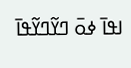ߊߟߊ߫ ߦߋ߫ ߣߌ߬ߣߌ߬ߟߊ߫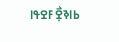ߕߊߢߐ߲߯ߓߐߟߊ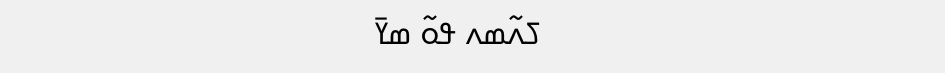ߖߍ߬ߘߍ ߟߋ߬ ߘߌ߫